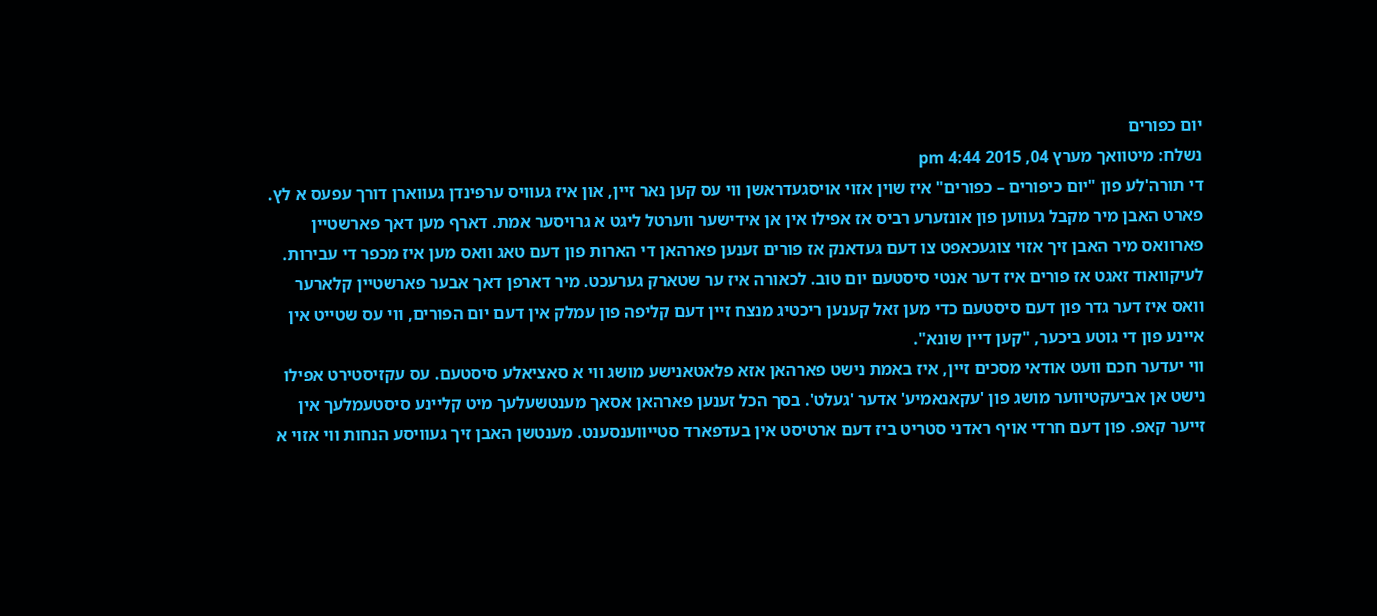יום כפורים
נשלח: מיטוואך מערץ 04, 2015 4:44 pm
די תורה'לע פון "יום כיפורים – כפורים" איז שוין אזוי אויסגעדראשן ווי עס קען נאר זיין, און איז געוויס ערפינדן געווארן דורך עפעס א לץ. פארט האבן מיר מקבל געווען פון אונזערע רביס אז אפילו אין אן אידישער ווערטל ליגט א גרויסער אמת. דארף מען דאך פארשטיין פארוואס מיר האבן זיך אזוי צוגעכאפט צו דעם געדאנק אז פורים זענען פארהאן די הארות פון דעם טאג וואס מען איז מכפר די עבירות.
לעיקוואוד זאגט אז פורים איז דער אנטי סיסטעם יום טוב. לכאורה איז ער שטארק גערעכט. מיר דארפן דאך אבער פארשטיין קלארער וואס איז דער גדר פון דעם סיסטעם כדי מען זאל קענען ריכטיג מנצח זיין דעם קליפה פון עמלק אין דעם יום הפורים, ווי עס שטייט אין איינע פון די גוטע ביכער, "קען דיין שונא".
ווי יעדער חכם וועט אודאי מסכים זיין, איז באמת נישט פארהאן אזא פלאטאנישע מושג ווי א סאציאלע סיסטעם. עס עקזיסטירט אפילו נישט אן אביעקטיווער מושג פון 'עקאנאמיע' אדער 'געלט'. בסך הכל זענען פארהאן אסאך מענטשעלעך מיט קליינע סיסטעמלעך אין זייער קאפ. פון דעם חרדי אויף ראדני סטריט ביז דעם ארטיסט אין בעדפארד סטייווענסענט. מענטשן האבן זיך געוויסע הנחות ווי אזוי א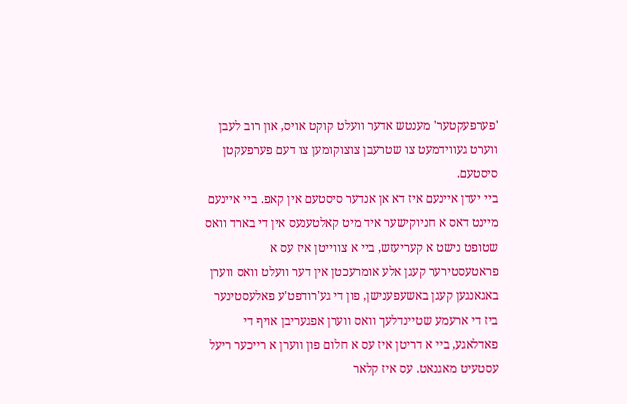'פערפעקטער' מענטש אדער וועלט קוקט אויס, און רוב לעבן ווערט געווידמעט צו שטרעבן צוצוקומען צו דעם פערפעקטן סיסטעם.
ביי יעדן איינעם איז דא אן אנדער סיסטעם אין קאפ. ביי איינעם מיינט דאס א חניוקישער איד מיט קאלטענעס אין די בארד וואס שטופט נישט א קעריעזש, ביי א צווייטן איז עס א פראטעסטירער קעגן אלע אומרעכטן אין דער וועלט וואס ווערן באגאנגען קעגן באשעפענישן, פון די גע'רודפט'ע פאלעסטינער ביז די ארעמע שטיינדלעך וואס ווערן אפגעריבן אויף די פאדלאגע, ביי א דריטן איז עס א חלום פון ווערן א רייכער ריעל עסטעיט מאגנאט. עס איז קלאר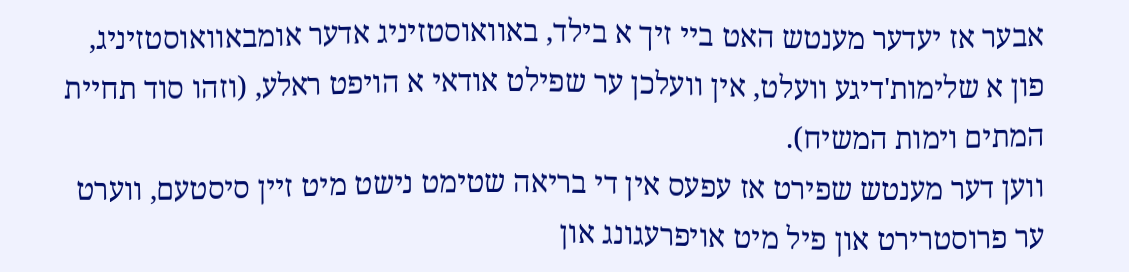אבער אז יעדער מענטש האט ביי זיך א בילד, באוואוסטזיניג אדער אומבאוואוסטזיניג, פון א שלימות'דיגע וועלט, אין וועלכן ער שפילט אודאי א הויפט ראלע, (וזהו סוד תחיית המתים וימות המשיח).
ווען דער מענטש שפירט אז עפעס אין די בריאה שטימט נישט מיט זיין סיסטעם, ווערט ער פרוסטרירט און פיל מיט אויפרעגונג און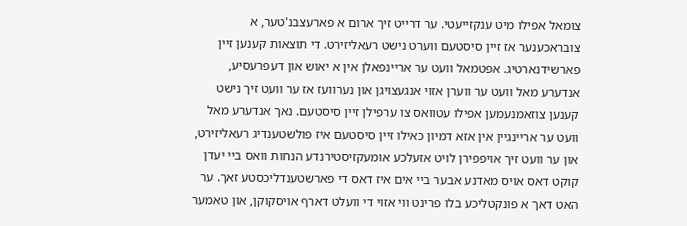צומאל אפילו מיט ענקזייעטי. ער דרייט זיך ארום א פארעצבנ'טער, א צובראכענער אז זיין סיסטעם ווערט נישט רעאליזירט. די תוצאות קענען זיין פארשידנארטיג. אפטמאל וועט ער אריינפאלן אין א יאוש און דעפרעסיע, אנדערע מאל וועט ער ווערן אזוי אנגעצויגן און נערוועז אז ער וועט זיך נישט קענען צוזאמנעמען אפילו עטוואס צו ערפילן זיין סיסטעם. נאך אנדערע מאל וועט ער אריינגיין אין אזא דמיון כאילו זיין סיסטעם איז פולשטענדיג רעאליזירט, און ער וועט זיך אויפפירן לויט אזעלכע אומעקזיסטירנדע הנחות וואס ביי יעדן קוקט דאס אויס מאדנע אבער ביי אים איז דאס די פארשטענדליכסטע זאך. ער האט דאך א פונקטליכע בלו פרינט ווי אזוי די וועלט דארף אויסקוקן, און טאמער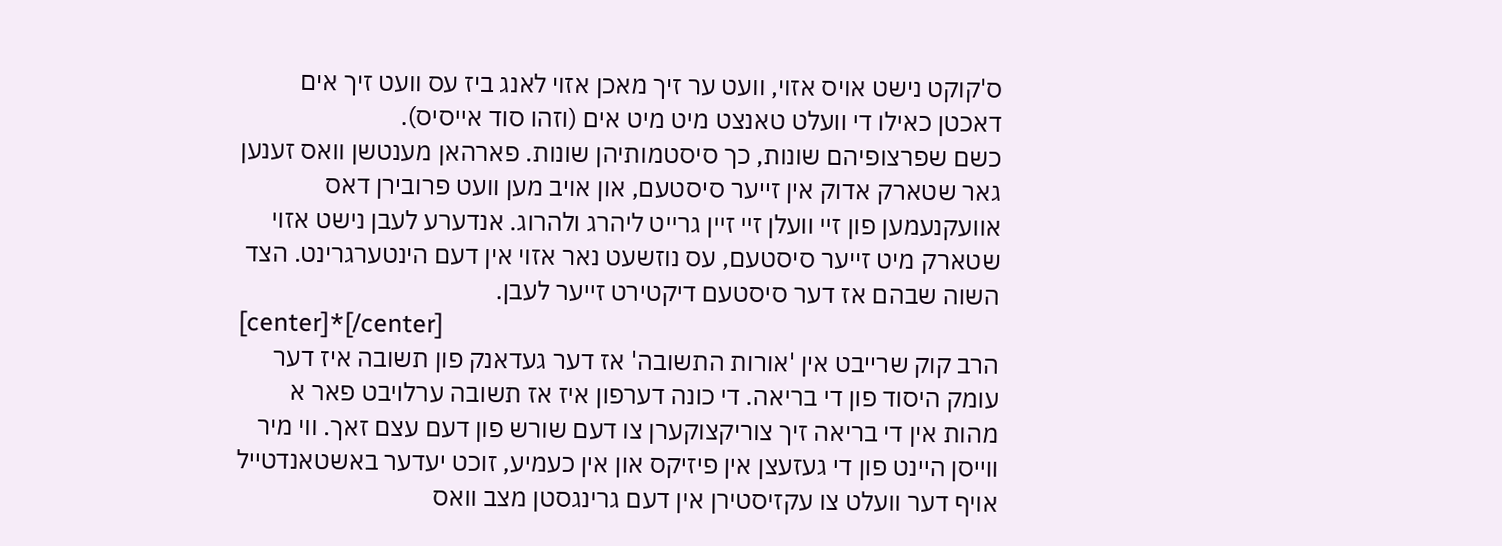ס'קוקט נישט אויס אזוי, וועט ער זיך מאכן אזוי לאנג ביז עס וועט זיך אים דאכטן כאילו די וועלט טאנצט מיט מיט אים (וזהו סוד אייסיס).
כשם שפרצופיהם שונות, כך סיסטמותיהן שונות. פארהאן מענטשן וואס זענען גאר שטארק אדוק אין זייער סיסטעם, און אויב מען וועט פרובירן דאס אוועקנעמען פון זיי וועלן זיי זיין גרייט ליהרג ולהרוג. אנדערע לעבן נישט אזוי שטארק מיט זייער סיסטעם, עס נוזשעט נאר אזוי אין דעם הינטערגרינט. הצד השוה שבהם אז דער סיסטעם דיקטירט זייער לעבן.
[center]*[/center]
הרב קוק שרייבט אין 'אורות התשובה' אז דער געדאנק פון תשובה איז דער עומק היסוד פון די בריאה. די כונה דערפון איז אז תשובה ערלויבט פאר א מהות אין די בריאה זיך צוריקצוקערן צו דעם שורש פון דעם עצם זאך. ווי מיר ווייסן היינט פון די געזעצן אין פיזיקס און אין כעמיע, זוכט יעדער באשטאנדטייל אויף דער וועלט צו עקזיסטירן אין דעם גרינגסטן מצב וואס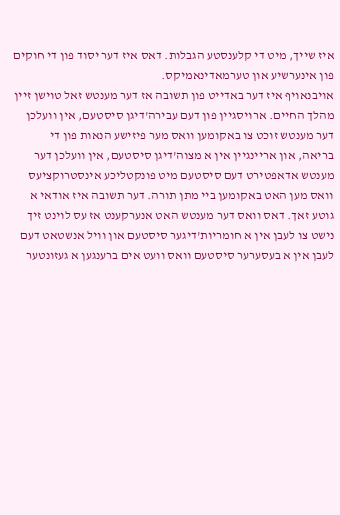איז שייך, מיט די קלענסטע הגבלות. דאס איז דער יסוד פון די חוקים פון אינערשיע און טערמאדינאמיקס.
אויבנאויף איז דער באדייט פון תשובה אז דער מענטש זאל טוישן זיין מהלך החיים. ארויסגיין פון דעם עבירה'דיגן סיסטעם, אין וועלכן דער מענטש זוכט צו באקומען וואס מער פיזישע הנאות פון די בריאה, און אריינגיין אין א מצוה'דיגן סיסטעם, אין וועלכן דער מענטש אדאפטירט דעם סיסטעם מיט פונקטליכע אינסטרוקציעס וואס מען האט באקומען ביי מתן תורה. דער תשובה איז אודאי א גוטע זאך. דאס וואס דער מענטש האט אנערקענט אז עס לוינט זיך נישט צו לעבן אין א חומריות'דיגער סיסטעם און וויל אנשטאט דעם לעבן אין א בעסערער סיסטעם וואס וועט אים ברענגען א געזונטער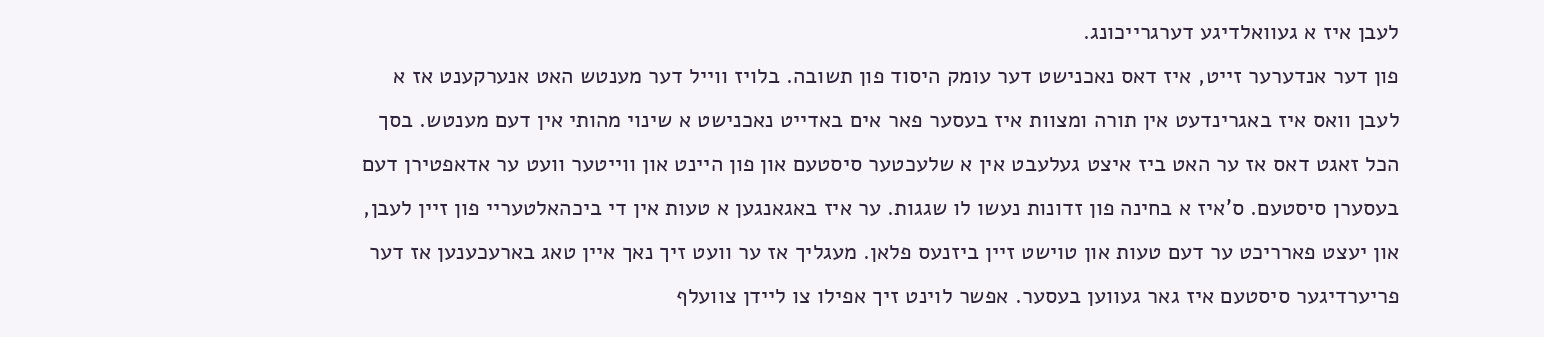לעבן איז א געוואלדיגע דערגרייכונג.
פון דער אנדערער זייט, איז דאס נאכנישט דער עומק היסוד פון תשובה. בלויז ווייל דער מענטש האט אנערקענט אז א לעבן וואס איז באגרינדעט אין תורה ומצוות איז בעסער פאר אים באדייט נאכנישט א שינוי מהותי אין דעם מענטש. בסך הכל זאגט דאס אז ער האט ביז איצט געלעבט אין א שלעכטער סיסטעם און פון היינט און ווייטער וועט ער אדאפטירן דעם בעסערן סיסטעם. ס'איז א בחינה פון זדונות נעשו לו שגגות. ער איז באגאנגען א טעות אין די ביכהאלטעריי פון זיין לעבן, און יעצט פארריכט ער דעם טעות און טוישט זיין ביזנעס פלאן. מעגליך אז ער וועט זיך נאך איין טאג בארעכענען אז דער פריערדיגער סיסטעם איז גאר געווען בעסער. אפשר לוינט זיך אפילו צו ליידן צוועלף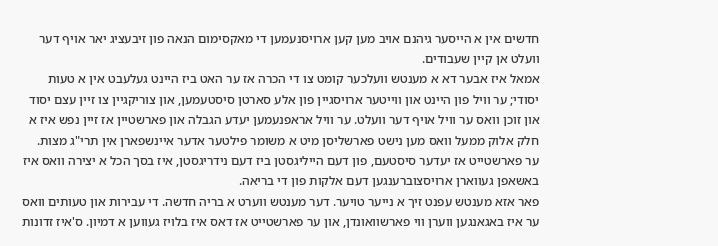חדשים אין א הייסער גיהנם אויב מען קען ארויסנעמען די מאקסימום הנאה פון זיבעציג יאר אויף דער וועלט אן קיין שעבודים.
אמאל איז אבער דא א מענטש וועלכער קומט צו די הכרה אז ער האט ביז היינט געלעבט אין א טעות יסודי; ער וויל פון היינט און ווייטער ארויסגיין פון אלע סארטן סיסטעמען, און צוריקגיין צו זיין עצם יסוד און זוכן וואס ער וויל אויף דער וועלט. ער וויל אראפנעמען יעדע הגבלה און פארשטיין אז זיין נפש איז א חלק אלוק ממעל וואס מען נישט פארשליסן מיט א משומר פילטער אדער איינשפארן אין תרי"ג מצות. ער פארשטייט אז יעדער סיסטעם, פון דעם הייליגסטן ביז דעם נידריגסטן, איז בסך הכל א יצירה וואס איז באשאפן געווארן ארויסצוברענגען דעם אלקות פון די בריאה.
פאר אזא מענטש עפנט זיך א נייער טויער. דער מענטש ווערט א בריה חדשה. די עבירות און טעותים וואס ער איז באגאנגען ווערן ווי פארשוואונדן, און ער פארשטייט אז דאס איז בלויז געווען א דמיון. ס'איז זדונות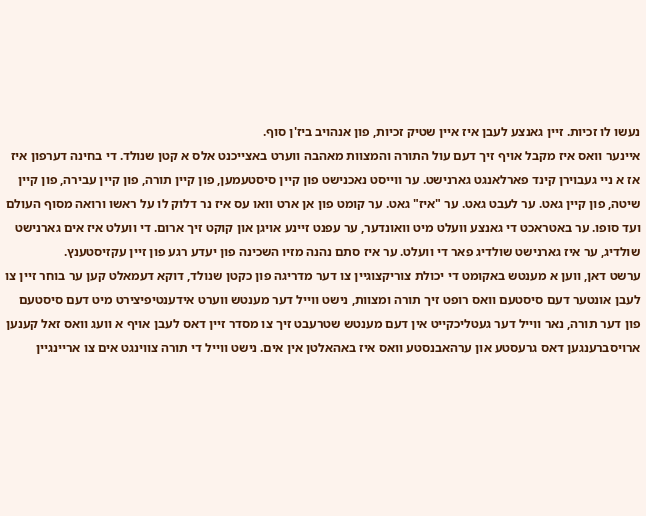נעשו לו זכיות. זיין גאנצע לעבן איז איין שטיק זכיות, פון אנהויב ביז'ן סוף.
איינער וואס איז מקבל אויף זיך דעם עול התורה והמצוות מאהבה ווערט באצייכנט אלס א קטן שנולד. די בחינה דערפון איז אז א ניי געבוירן קינד פארלאנגט גארנישט. ער ווייסט נאכנישט פון קיין סיסטעמען, פון קיין תורה, פון קיין עבירה, פון קיין שיטה, פון קיין גאט. ער לעבט גאט. ער "איז" גאט. ער קומט פון אן ארט וואו עס איז נר דלוק לו על ראשו ורואה מסוף העולם ועד סופו. ער באטראכט די גאנצע וועלט מיט וואונדער, ער עפנט זיינע אויגן און קוקט זיך ארום. די וועלט איז אים גארנישט שולדיג, ער איז גארנישט שולדיג פאר די וועלט. ער איז סתם נהנה מזיו השכינה פון יעדע רגע פון זיין עקזיסטענץ.
ערשט דאן, ווען א מענטש באקומט די יכולת צוריקצוגיין צו דער מדריגה פון כקטן שנולד, דוקא דעמאלט קען ער בוחר זיין צו לעבן אונטער דעם סיסטעם וואס רופט זיך תורה ומצוות, נישט ווייל דער מענטש ווערט אידענטיפיצירט מיט דעם סיסטעם פון דער תורה, נאר ווייל דער געטליכקייט אין דעם מענטש שטרעבט זיך צו מסדר זיין דאס לעבן אויף א וועג וואס זאל קענען ארויסברענגען דאס גרעסטע און ערהאבנסטע וואס איז באהאלטן אין אים. נישט ווייל די תורה צווינגט אים צו אריינגיין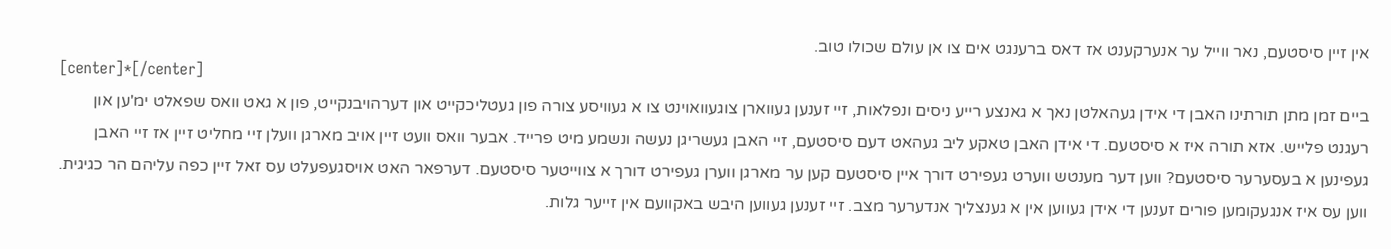אין זיין סיסטעם, נאר ווייל ער אנערקענט אז דאס ברענגט אים צו אן עולם שכולו טוב.
[center]*[/center]
ביים זמן מתן תורתינו האבן די אידן געהאלטן נאך א גאנצע רייע ניסים ונפלאות, זיי זענען געווארן צוגעוואוינט צו א געוויסע צורה פון געטליכקייט און דערהויבנקייט, פון א גאט וואס שפאלט ימ'ען און רעגנט פלייש. אזא תורה איז א סיסטעם. די אידן האבן טאקע ליב געהאט דעם סיסטעם, זיי האבן געשריגן נעשה ונשמע מיט פרייד. אבער וואס וועט זיין אויב מארגן וועלן זיי מחליט זיין אז זיי האבן געפינען א בעסערער סיסטעם? ווען דער מענטש ווערט געפירט דורך איין סיסטעם קען ער מארגן ווערן געפירט דורך א צווייטער סיסטעם. דערפאר האט אויסגעפעלט עס זאל זיין כפה עליהם הר כגיגית.
ווען עס איז אנגעקומען פורים זענען די אידן געווען אין א גענצליך אנדערער מצב. זיי זענען געווען היבש באקוועם אין זייער גלות.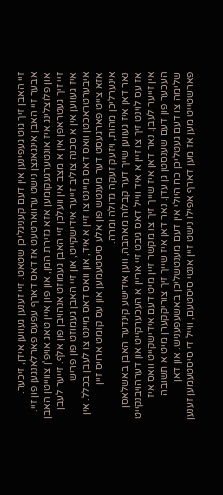זיי האבן זיך גוט געפינען אין דעם קעניגליכן שטאט. זיי זענען געווען אידן, זיכער. אבער זיי האבן אינגאנצן נישט ערווארטעט אז דאס דארף עפעס פארלאנגען פון זיי.
און פלוצלינג איז אונטערגעקומען אזא גזירת המן, און פון איין טאג אויפ'ן צווייטן האבן זיי זיך געטראפן אין א מצב אין וועלכן זיי האבן געמוזט אנהויבן פון אלף. זייער לעבן איז געווען אין א סכנה צוליב זייער אידישקייט, און זיי האבן געמוזט פון פריש איבערטראכטן וואס דאס מיינט צו זיין א איד, און וואס דאס מיינט צו לעבן בכלל. אין אזא צייט פארגעסט דער מענטש פון אלע סיסטעמען און עס קומט ארויס זיין אינערליכן מהות, ויזעק זעקה גדולה ומרה.
נאר דאן איז געווען שייך דער קבלוה מאהבה, ווען אידישע קינדער האבן באשלאסן אז עס לוינט זיך צו זיין א איד ווייל דאס גיבט זיי אריין א העכערקייט און דערהויבנקייט אין זייער לעבן. נאר דאן איז שייך זיך צו מקשר זיין מיט דעם אידישקייט וואס איז העכער פון דעם שענסטן גן עדן. נאר דאן איז שייך זיך צוריקקערן מיט א תשובה שלימה צו דעם געטליכן כח היולי אין דעם מענטשליכן באשעפעניש. און דאן פארשטייט מען אז מען דארף אפילו נישט זיין אנטי סיסטעם, ווייל די סיסטעמען זענען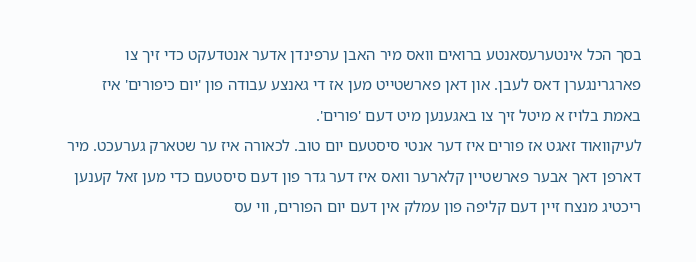בסך הכל אינטערעסאנטע ברואים וואס מיר האבן ערפינדן אדער אנטדעקט כדי זיך צו פארגרינגערן דאס לעבן. און דאן פארשטייט מען אז די גאנצע עבודה פון 'יום כיפורים' איז באמת בלויז א מיטל זיך צו באגענען מיט דעם 'פורים'.
לעיקוואוד זאגט אז פורים איז דער אנטי סיסטעם יום טוב. לכאורה איז ער שטארק גערעכט. מיר דארפן דאך אבער פארשטיין קלארער וואס איז דער גדר פון דעם סיסטעם כדי מען זאל קענען ריכטיג מנצח זיין דעם קליפה פון עמלק אין דעם יום הפורים, ווי עס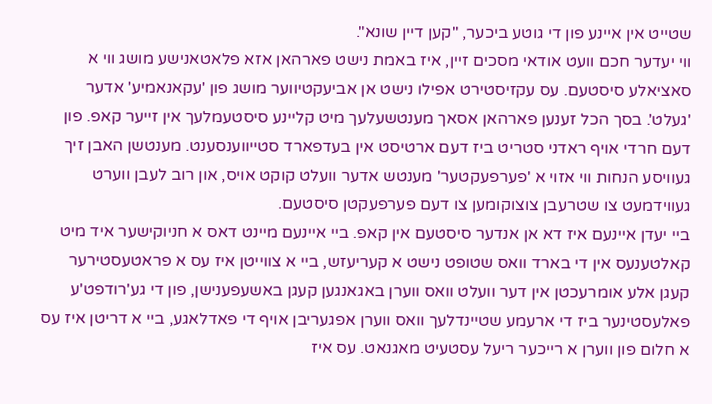שטייט אין איינע פון די גוטע ביכער, "קען דיין שונא".
ווי יעדער חכם וועט אודאי מסכים זיין, איז באמת נישט פארהאן אזא פלאטאנישע מושג ווי א סאציאלע סיסטעם. עס עקזיסטירט אפילו נישט אן אביעקטיווער מושג פון 'עקאנאמיע' אדער 'געלט'. בסך הכל זענען פארהאן אסאך מענטשעלעך מיט קליינע סיסטעמלעך אין זייער קאפ. פון דעם חרדי אויף ראדני סטריט ביז דעם ארטיסט אין בעדפארד סטייווענסענט. מענטשן האבן זיך געוויסע הנחות ווי אזוי א 'פערפעקטער' מענטש אדער וועלט קוקט אויס, און רוב לעבן ווערט געווידמעט צו שטרעבן צוצוקומען צו דעם פערפעקטן סיסטעם.
ביי יעדן איינעם איז דא אן אנדער סיסטעם אין קאפ. ביי איינעם מיינט דאס א חניוקישער איד מיט קאלטענעס אין די בארד וואס שטופט נישט א קעריעזש, ביי א צווייטן איז עס א פראטעסטירער קעגן אלע אומרעכטן אין דער וועלט וואס ווערן באגאנגען קעגן באשעפענישן, פון די גע'רודפט'ע פאלעסטינער ביז די ארעמע שטיינדלעך וואס ווערן אפגעריבן אויף די פאדלאגע, ביי א דריטן איז עס א חלום פון ווערן א רייכער ריעל עסטעיט מאגנאט. עס איז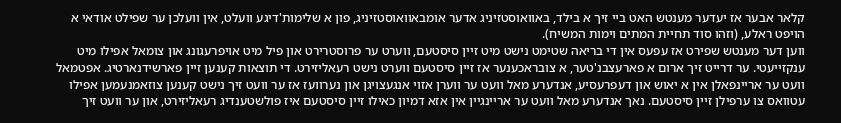קלאר אבער אז יעדער מענטש האט ביי זיך א בילד, באוואוסטזיניג אדער אומבאוואוסטזיניג, פון א שלימות'דיגע וועלט, אין וועלכן ער שפילט אודאי א הויפט ראלע, (וזהו סוד תחיית המתים וימות המשיח).
ווען דער מענטש שפירט אז עפעס אין די בריאה שטימט נישט מיט זיין סיסטעם, ווערט ער פרוסטרירט און פיל מיט אויפרעגונג און צומאל אפילו מיט ענקזייעטי. ער דרייט זיך ארום א פארעצבנ'טער, א צובראכענער אז זיין סיסטעם ווערט נישט רעאליזירט. די תוצאות קענען זיין פארשידנארטיג. אפטמאל וועט ער אריינפאלן אין א יאוש און דעפרעסיע, אנדערע מאל וועט ער ווערן אזוי אנגעצויגן און נערוועז אז ער וועט זיך נישט קענען צוזאמנעמען אפילו עטוואס צו ערפילן זיין סיסטעם. נאך אנדערע מאל וועט ער אריינגיין אין אזא דמיון כאילו זיין סיסטעם איז פולשטענדיג רעאליזירט, און ער וועט זיך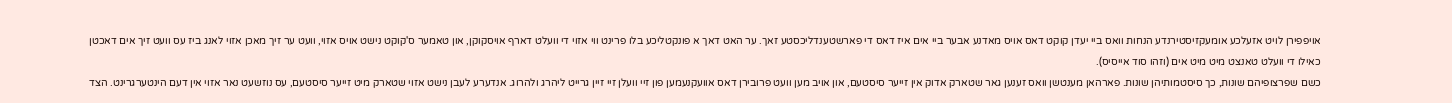אויפפירן לויט אזעלכע אומעקזיסטירנדע הנחות וואס ביי יעדן קוקט דאס אויס מאדנע אבער ביי אים איז דאס די פארשטענדליכסטע זאך. ער האט דאך א פונקטליכע בלו פרינט ווי אזוי די וועלט דארף אויסקוקן, און טאמער ס'קוקט נישט אויס אזוי, וועט ער זיך מאכן אזוי לאנג ביז עס וועט זיך אים דאכטן כאילו די וועלט טאנצט מיט מיט אים (וזהו סוד אייסיס).
כשם שפרצופיהם שונות, כך סיסטמותיהן שונות. פארהאן מענטשן וואס זענען גאר שטארק אדוק אין זייער סיסטעם, און אויב מען וועט פרובירן דאס אוועקנעמען פון זיי וועלן זיי זיין גרייט ליהרג ולהרוג. אנדערע לעבן נישט אזוי שטארק מיט זייער סיסטעם, עס נוזשעט נאר אזוי אין דעם הינטערגרינט. הצד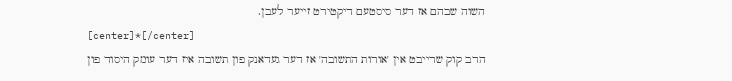השוה שבהם אז דער סיסטעם דיקטירט זייער לעבן.
[center]*[/center]
הרב קוק שרייבט אין 'אורות התשובה' אז דער געדאנק פון תשובה איז דער עומק היסוד פון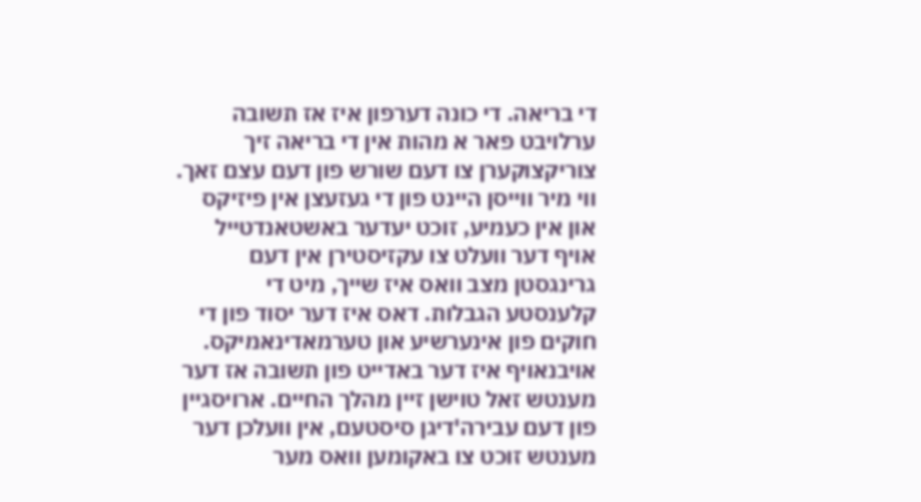די בריאה. די כונה דערפון איז אז תשובה ערלויבט פאר א מהות אין די בריאה זיך צוריקצוקערן צו דעם שורש פון דעם עצם זאך. ווי מיר ווייסן היינט פון די געזעצן אין פיזיקס און אין כעמיע, זוכט יעדער באשטאנדטייל אויף דער וועלט צו עקזיסטירן אין דעם גרינגסטן מצב וואס איז שייך, מיט די קלענסטע הגבלות. דאס איז דער יסוד פון די חוקים פון אינערשיע און טערמאדינאמיקס.
אויבנאויף איז דער באדייט פון תשובה אז דער מענטש זאל טוישן זיין מהלך החיים. ארויסגיין פון דעם עבירה'דיגן סיסטעם, אין וועלכן דער מענטש זוכט צו באקומען וואס מער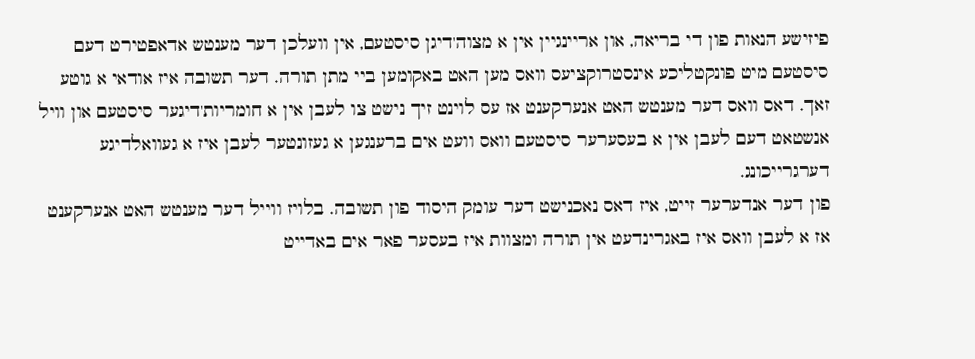פיזישע הנאות פון די בריאה, און אריינגיין אין א מצוה'דיגן סיסטעם, אין וועלכן דער מענטש אדאפטירט דעם סיסטעם מיט פונקטליכע אינסטרוקציעס וואס מען האט באקומען ביי מתן תורה. דער תשובה איז אודאי א גוטע זאך. דאס וואס דער מענטש האט אנערקענט אז עס לוינט זיך נישט צו לעבן אין א חומריות'דיגער סיסטעם און וויל אנשטאט דעם לעבן אין א בעסערער סיסטעם וואס וועט אים ברענגען א געזונטער לעבן איז א געוואלדיגע דערגרייכונג.
פון דער אנדערער זייט, איז דאס נאכנישט דער עומק היסוד פון תשובה. בלויז ווייל דער מענטש האט אנערקענט אז א לעבן וואס איז באגרינדעט אין תורה ומצוות איז בעסער פאר אים באדייט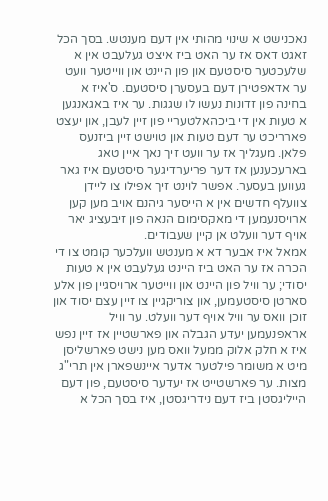נאכנישט א שינוי מהותי אין דעם מענטש. בסך הכל זאגט דאס אז ער האט ביז איצט געלעבט אין א שלעכטער סיסטעם און פון היינט און ווייטער וועט ער אדאפטירן דעם בעסערן סיסטעם. ס'איז א בחינה פון זדונות נעשו לו שגגות. ער איז באגאנגען א טעות אין די ביכהאלטעריי פון זיין לעבן, און יעצט פארריכט ער דעם טעות און טוישט זיין ביזנעס פלאן. מעגליך אז ער וועט זיך נאך איין טאג בארעכענען אז דער פריערדיגער סיסטעם איז גאר געווען בעסער. אפשר לוינט זיך אפילו צו ליידן צוועלף חדשים אין א הייסער גיהנם אויב מען קען ארויסנעמען די מאקסימום הנאה פון זיבעציג יאר אויף דער וועלט אן קיין שעבודים.
אמאל איז אבער דא א מענטש וועלכער קומט צו די הכרה אז ער האט ביז היינט געלעבט אין א טעות יסודי; ער וויל פון היינט און ווייטער ארויסגיין פון אלע סארטן סיסטעמען, און צוריקגיין צו זיין עצם יסוד און זוכן וואס ער וויל אויף דער וועלט. ער וויל אראפנעמען יעדע הגבלה און פארשטיין אז זיין נפש איז א חלק אלוק ממעל וואס מען נישט פארשליסן מיט א משומר פילטער אדער איינשפארן אין תרי"ג מצות. ער פארשטייט אז יעדער סיסטעם, פון דעם הייליגסטן ביז דעם נידריגסטן, איז בסך הכל א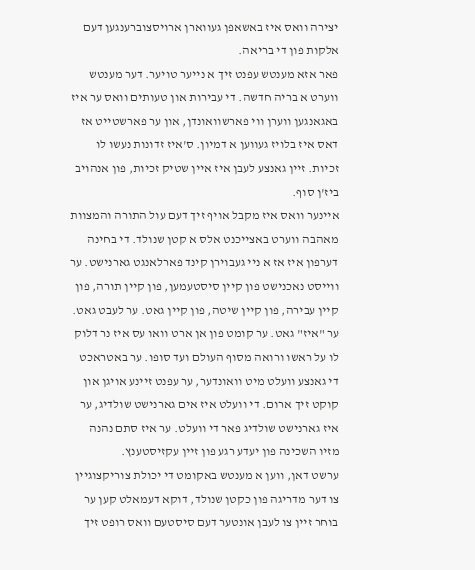יצירה וואס איז באשאפן געווארן ארויסצוברענגען דעם אלקות פון די בריאה.
פאר אזא מענטש עפנט זיך א נייער טויער. דער מענטש ווערט א בריה חדשה. די עבירות און טעותים וואס ער איז באגאנגען ווערן ווי פארשוואונדן, און ער פארשטייט אז דאס איז בלויז געווען א דמיון. ס'איז זדונות נעשו לו זכיות. זיין גאנצע לעבן איז איין שטיק זכיות, פון אנהויב ביז'ן סוף.
איינער וואס איז מקבל אויף זיך דעם עול התורה והמצוות מאהבה ווערט באצייכנט אלס א קטן שנולד. די בחינה דערפון איז אז א ניי געבוירן קינד פארלאנגט גארנישט. ער ווייסט נאכנישט פון קיין סיסטעמען, פון קיין תורה, פון קיין עבירה, פון קיין שיטה, פון קיין גאט. ער לעבט גאט. ער "איז" גאט. ער קומט פון אן ארט וואו עס איז נר דלוק לו על ראשו ורואה מסוף העולם ועד סופו. ער באטראכט די גאנצע וועלט מיט וואונדער, ער עפנט זיינע אויגן און קוקט זיך ארום. די וועלט איז אים גארנישט שולדיג, ער איז גארנישט שולדיג פאר די וועלט. ער איז סתם נהנה מזיו השכינה פון יעדע רגע פון זיין עקזיסטענץ.
ערשט דאן, ווען א מענטש באקומט די יכולת צוריקצוגיין צו דער מדריגה פון כקטן שנולד, דוקא דעמאלט קען ער בוחר זיין צו לעבן אונטער דעם סיסטעם וואס רופט זיך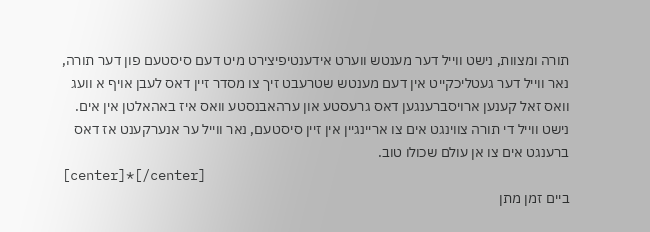תורה ומצוות, נישט ווייל דער מענטש ווערט אידענטיפיצירט מיט דעם סיסטעם פון דער תורה, נאר ווייל דער געטליכקייט אין דעם מענטש שטרעבט זיך צו מסדר זיין דאס לעבן אויף א וועג וואס זאל קענען ארויסברענגען דאס גרעסטע און ערהאבנסטע וואס איז באהאלטן אין אים. נישט ווייל די תורה צווינגט אים צו אריינגיין אין זיין סיסטעם, נאר ווייל ער אנערקענט אז דאס ברענגט אים צו אן עולם שכולו טוב.
[center]*[/center]
ביים זמן מתן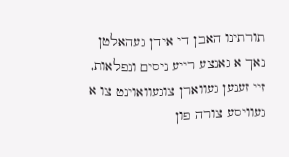תורתינו האבן די אידן געהאלטן נאך א גאנצע רייע ניסים ונפלאות, זיי זענען געווארן צוגעוואוינט צו א געוויסע צורה פון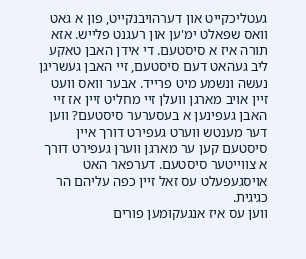געטליכקייט און דערהויבנקייט, פון א גאט וואס שפאלט ימ'ען און רעגנט פלייש. אזא תורה איז א סיסטעם. די אידן האבן טאקע ליב געהאט דעם סיסטעם, זיי האבן געשריגן נעשה ונשמע מיט פרייד. אבער וואס וועט זיין אויב מארגן וועלן זיי מחליט זיין אז זיי האבן געפינען א בעסערער סיסטעם? ווען דער מענטש ווערט געפירט דורך איין סיסטעם קען ער מארגן ווערן געפירט דורך א צווייטער סיסטעם. דערפאר האט אויסגעפעלט עס זאל זיין כפה עליהם הר כגיגית.
ווען עס איז אנגעקומען פורים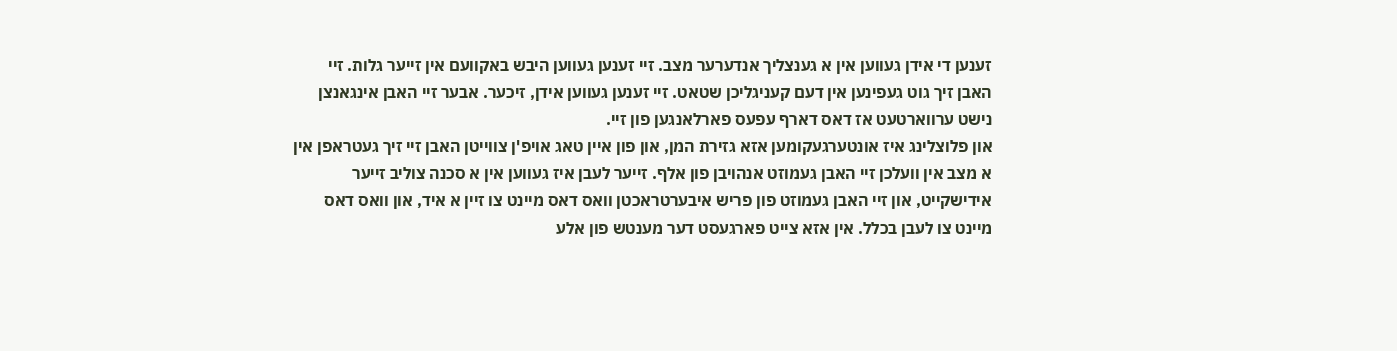זענען די אידן געווען אין א גענצליך אנדערער מצב. זיי זענען געווען היבש באקוועם אין זייער גלות. זיי האבן זיך גוט געפינען אין דעם קעניגליכן שטאט. זיי זענען געווען אידן, זיכער. אבער זיי האבן אינגאנצן נישט ערווארטעט אז דאס דארף עפעס פארלאנגען פון זיי.
און פלוצלינג איז אונטערגעקומען אזא גזירת המן, און פון איין טאג אויפ'ן צווייטן האבן זיי זיך געטראפן אין א מצב אין וועלכן זיי האבן געמוזט אנהויבן פון אלף. זייער לעבן איז געווען אין א סכנה צוליב זייער אידישקייט, און זיי האבן געמוזט פון פריש איבערטראכטן וואס דאס מיינט צו זיין א איד, און וואס דאס מיינט צו לעבן בכלל. אין אזא צייט פארגעסט דער מענטש פון אלע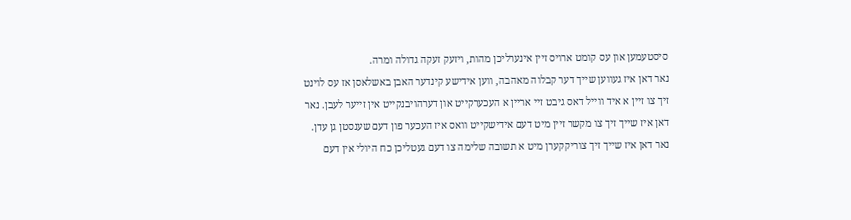סיסטעמען און עס קומט ארויס זיין אינערליכן מהות, ויזעק זעקה גדולה ומרה.
נאר דאן איז געווען שייך דער קבלוה מאהבה, ווען אידישע קינדער האבן באשלאסן אז עס לוינט זיך צו זיין א איד ווייל דאס גיבט זיי אריין א העכערקייט און דערהויבנקייט אין זייער לעבן. נאר דאן איז שייך זיך צו מקשר זיין מיט דעם אידישקייט וואס איז העכער פון דעם שענסטן גן עדן. נאר דאן איז שייך זיך צוריקקערן מיט א תשובה שלימה צו דעם געטליכן כח היולי אין דעם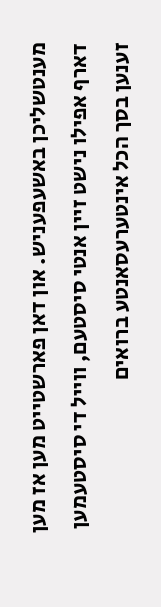מענטשליכן באשעפעניש. און דאן פארשטייט מען אז מען דארף אפילו נישט זיין אנטי סיסטעם, ווייל די סיסטעמען זענען בסך הכל אינטערעסאנטע ברואים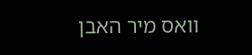וואס מיר האבן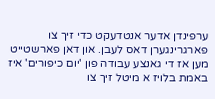ערפינדן אדער אנטדעקט כדי זיך צו פארגרינגערן דאס לעבן. און דאן פארשטייט מען אז די גאנצע עבודה פון 'יום כיפורים' איז באמת בלויז א מיטל זיך צו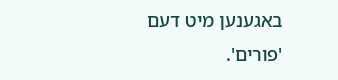באגענען מיט דעם 'פורים'.